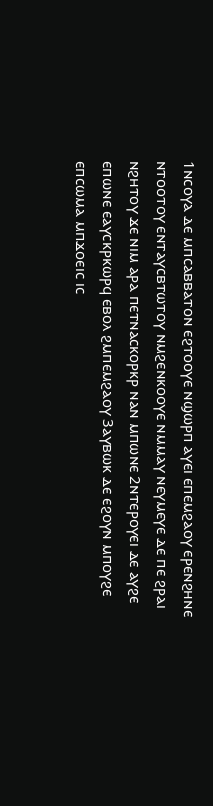1ⲛⲥⲟⲩⲁ ⲇⲉ ⲙⲡⲥⲁⲃⲃⲁⲧⲟⲛ ⲉϩⲧⲟⲟⲩⲉ ⲛϣⲱⲣⲡ ⲁⲩⲉⲓ ⲉⲡⲉⲙϩⲁⲟⲩ ⲉⲣⲉⲛϩⲏⲛⲉ ⲛⲧⲟⲟⲧⲟⲩ ⲉⲛⲧⲁⲩⲥⲃⲧⲱⲧⲟⲩ ⲛⲙϩⲉⲛⲕⲟⲟⲩⲉ ⲛⲙⲙⲁⲩ ⲛⲉⲩⲙⲉⲩⲉ ⲇⲉ ⲡⲉ ϩⲣⲁⲓ ⲛϩⲏⲧⲟⲩ ϫⲉ ⲛⲓⲙ ⲁⲣⲁ ⲡⲉⲧⲛⲁⲥⲕⲟⲣⲕⲣ ⲛⲁⲛ ⲙⲡⲱⲛⲉ 2ⲛⲧⲉⲣⲟⲩⲉⲓ ⲇⲉ ⲁⲩϩⲉ ⲉⲡⲱⲛⲉ ⲉⲁⲩⲥⲕⲣⲕⲱⲣϥ ⲉⲃⲟⲗ ϩⲙⲡⲉⲙϩⲁⲟⲩ 3ⲁⲩⲃⲱⲕ ⲇⲉ ⲉϩⲟⲩⲛ ⲙⲡⲟⲩϩⲉ ⲉⲡⲥⲱⲙⲁ ⲙⲡϫⲟⲉⲓⲥ ⲓⲥ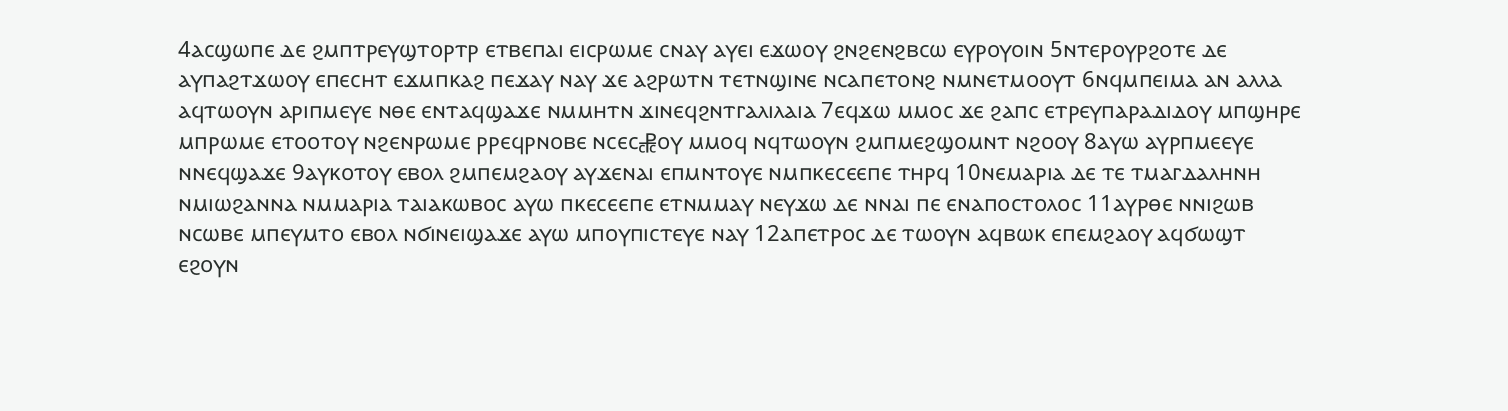4ⲁⲥϣⲱⲡⲉ ⲇⲉ ϩⲙⲡⲧⲣⲉⲩϣⲧⲟⲣⲧⲣ ⲉⲧⲃⲉⲡⲁⲓ ⲉⲓⲥⲣⲱⲙⲉ ⲥⲛⲁⲩ ⲁⲩⲉⲓ ⲉϫⲱⲟⲩ ϩⲛϩⲉⲛϩⲃⲥⲱ ⲉⲩⲣⲟⲩⲟⲓⲛ 5ⲛⲧⲉⲣⲟⲩⲣϩⲟⲧⲉ ⲇⲉ ⲁⲩⲡⲁϩⲧϫⲱⲟⲩ ⲉⲡⲉⲥⲏⲧ ⲉϫⲙⲡⲕⲁϩ ⲡⲉϫⲁⲩ ⲛⲁⲩ ϫⲉ ⲁϩⲣⲱⲧⲛ ⲧⲉⲧⲛϣⲓⲛⲉ ⲛⲥⲁⲡⲉⲧⲟⲛϩ ⲛⲙⲛⲉⲧⲙⲟⲟⲩⲧ 6ⲛϥⲙⲡⲉⲓⲙⲁ ⲁⲛ ⲁⲗⲗⲁ ⲁϥⲧⲱⲟⲩⲛ ⲁⲣⲓⲡⲙⲉⲩⲉ ⲛⲑⲉ ⲉⲛⲧⲁϥϣⲁϫⲉ ⲛⲙⲙⲏⲧⲛ ϫⲓⲛⲉϥϩⲛⲧⲅⲁⲗⲓⲗⲁⲓⲁ 7ⲉϥϫⲱ ⲙⲙⲟⲥ ϫⲉ ϩⲁⲡⲥ ⲉⲧⲣⲉⲩⲡⲁⲣⲁⲇⲓⲇⲟⲩ ⲙⲡϣⲏⲣⲉ ⲙⲡⲣⲱⲙⲉ ⲉⲧⲟⲟⲧⲟⲩ ⲛϩⲉⲛⲣⲱⲙⲉ ⲣⲣⲉϥⲣⲛⲟⲃⲉ ⲛⲥⲉⲥ⳧ⲟⲩ ⲙⲙⲟϥ ⲛϥⲧⲱⲟⲩⲛ ϩⲙⲡⲙⲉϩϣⲟⲙⲛⲧ ⲛϩⲟⲟⲩ 8ⲁⲩⲱ ⲁⲩⲣⲡⲙⲉⲉⲩⲉ ⲛⲛⲉϥϣⲁϫⲉ 9ⲁⲩⲕⲟⲧⲟⲩ ⲉⲃⲟⲗ ϩⲙⲡⲉⲙϩⲁⲟⲩ ⲁⲩϫⲉⲛⲁⲓ ⲉⲡⲙⲛⲧⲟⲩⲉ ⲛⲙⲡⲕⲉⲥⲉⲉⲡⲉ ⲧⲏⲣϥ 10ⲛⲉⲙⲁⲣⲓⲁ ⲇⲉ ⲧⲉ ⲧⲙⲁⲅⲇⲁⲗⲏⲛⲏ ⲛⲙⲓⲱϩⲁⲛⲛⲁ ⲛⲙⲙⲁⲣⲓⲁ ⲧⲁⲓⲁⲕⲱⲃⲟⲥ ⲁⲩⲱ ⲡⲕⲉⲥⲉⲉⲡⲉ ⲉⲧⲛⲙⲙⲁⲩ ⲛⲉⲩϫⲱ ⲇⲉ ⲛⲛⲁⲓ ⲡⲉ ⲉⲛⲁⲡⲟⲥⲧⲟⲗⲟⲥ 11ⲁⲩⲣⲑⲉ ⲛⲛⲓϩⲱⲃ ⲛⲥⲱⲃⲉ ⲙⲡⲉⲩⲙⲧⲟ ⲉⲃⲟⲗ ⲛϭⲓⲛⲉⲓϣⲁϫⲉ ⲁⲩⲱ ⲙⲡⲟⲩⲡⲓⲥⲧⲉⲩⲉ ⲛⲁⲩ 12ⲁⲡⲉⲧⲣⲟⲥ ⲇⲉ ⲧⲱⲟⲩⲛ ⲁϥⲃⲱⲕ ⲉⲡⲉⲙϩⲁⲟⲩ ⲁϥϭⲱϣⲧ ⲉϩⲟⲩⲛ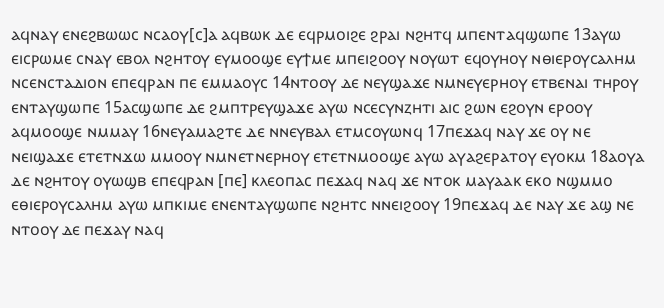ⲁϥⲛⲁⲩ ⲉⲛⲉϩⲃⲱⲱⲥ ⲛⲥⲁⲟⲩ[ⲥ]ⲁ ⲁϥⲃⲱⲕ ⲇⲉ ⲉϥⲣⲙⲟⲓϩⲉ ϩⲣⲁⲓ ⲛϩⲏⲧϥ ⲙⲡⲉⲛⲧⲁϥϣⲱⲡⲉ 13ⲁⲩⲱ ⲉⲓⲥⲣⲱⲙⲉ ⲥⲛⲁⲩ ⲉⲃⲟⲗ ⲛϩⲏⲧⲟⲩ ⲉⲩⲙⲟⲟϣⲉ ⲉⲩϯⲙⲉ ⲙⲡⲉⲓϩⲟⲟⲩ ⲛⲟⲩⲱⲧ ⲉϥⲟⲩⲏⲟⲩ ⲛⲑⲓⲉⲣⲟⲩⲥⲁⲗⲏⲙ ⲛⲥⲉⲛⲥⲧⲁⲇⲓⲟⲛ ⲉⲡⲉϥⲣⲁⲛ ⲡⲉ ⲉⲙⲙⲁⲟⲩⲥ 14ⲛⲧⲟⲟⲩ ⲇⲉ ⲛⲉⲩϣⲁϫⲉ ⲛⲙⲛⲉⲩⲉⲣⲏⲟⲩ ⲉⲧⲃⲉⲛⲁⲓ ⲧⲏⲣⲟⲩ ⲉⲛⲧⲁⲩϣⲱⲡⲉ 15ⲁⲥϣⲱⲡⲉ ⲇⲉ ϩⲙⲡⲧⲣⲉⲩϣⲁϫⲉ ⲁⲩⲱ ⲛⲥⲉⲥⲩⲛⲍⲏⲧⲓ ⲁⲓⲥ ϩⲱⲛ ⲉϩⲟⲩⲛ ⲉⲣⲟⲟⲩ ⲁϥⲙⲟⲟϣⲉ ⲛⲙⲙⲁⲩ 16ⲛⲉⲩⲁⲙⲁϩⲧⲉ ⲇⲉ ⲛⲛⲉⲩⲃⲁⲗ ⲉⲧⲙⲥⲟⲩⲱⲛϥ 17ⲡⲉϫⲁϥ ⲛⲁⲩ ϫⲉ ⲟⲩ ⲛⲉ ⲛⲉⲓϣⲁϫⲉ ⲉⲧⲉⲧⲛϫⲱ ⲙⲙⲟⲟⲩ ⲛⲙⲛⲉⲧⲛⲉⲣⲏⲟⲩ ⲉⲧⲉⲧⲛⲙⲟⲟϣⲉ ⲁⲩⲱ ⲁⲩⲁϩⲉⲣⲁⲧⲟⲩ ⲉⲩⲟⲕⲙ 18ⲁⲟⲩⲁ ⲇⲉ ⲛϩⲏⲧⲟⲩ ⲟⲩⲱϣⲃ ⲉⲡⲉϥⲣⲁⲛ [ⲡⲉ] ⲕⲗⲉⲟⲡⲁⲥ ⲡⲉϫⲁϥ ⲛⲁϥ ϫⲉ ⲛⲧⲟⲕ ⲙⲁⲩⲁⲁⲕ ⲉⲕⲟ ⲛϣⲙⲙⲟ ⲉⲑⲓⲉⲣⲟⲩⲥⲁⲗⲏⲙ ⲁⲩⲱ ⲙⲡⲕⲓⲙⲉ ⲉⲛⲉⲛⲧⲁⲩϣⲱⲡⲉ ⲛϩⲏⲧⲥ ⲛⲛⲉⲓϩⲟⲟⲩ 19ⲡⲉϫⲁϥ ⲇⲉ ⲛⲁⲩ ϫⲉ ⲁϣ ⲛⲉ ⲛⲧⲟⲟⲩ ⲇⲉ ⲡⲉϫⲁⲩ ⲛⲁϥ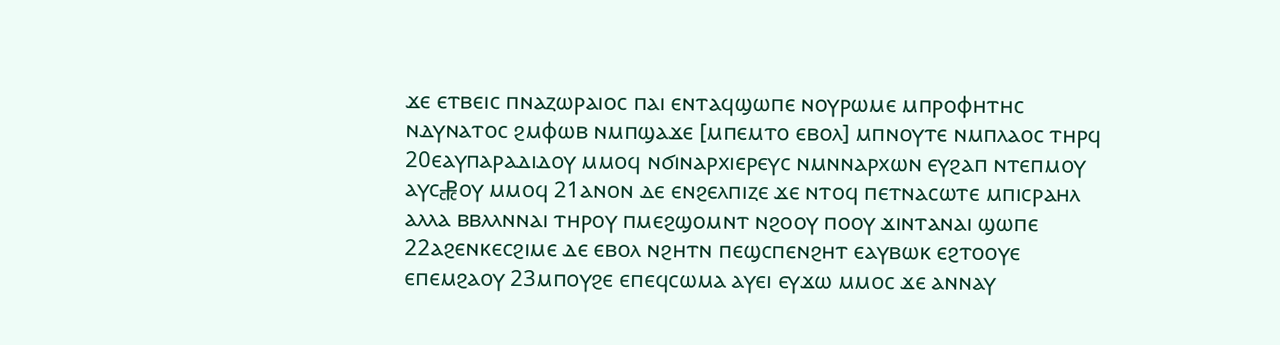ϫⲉ ⲉⲧⲃⲉⲓⲥ ⲡⲛⲁⲍⲱⲣⲁⲓⲟⲥ ⲡⲁⲓ ⲉⲛⲧⲁϥϣⲱⲡⲉ ⲛⲟⲩⲣⲱⲙⲉ ⲙⲡⲣⲟⲫⲏⲧⲏⲥ ⲛⲇⲩⲛⲁⲧⲟⲥ ϩⲙⲫⲱⲃ ⲛⲙⲡϣⲁϫⲉ [ⲙⲡⲉⲙⲧⲟ ⲉⲃⲟⲗ] ⲙⲡⲛⲟⲩⲧⲉ ⲛⲙⲡⲗⲁⲟⲥ ⲧⲏⲣϥ 20ⲉⲁⲩⲡⲁⲣⲁⲇⲓⲇⲟⲩ ⲙⲙⲟϥ ⲛϭⲓⲛⲁⲣⲭⲓⲉⲣⲉⲩⲥ ⲛⲙⲛⲛⲁⲣⲭⲱⲛ ⲉⲩϩⲁⲡ ⲛⲧⲉⲡⲙⲟⲩ ⲁⲩⲥ⳧ⲟⲩ ⲙⲙⲟϥ 21ⲁⲛⲟⲛ ⲇⲉ ⲉⲛϩⲉⲗⲡⲓⲍⲉ ϫⲉ ⲛⲧⲟϥ ⲡⲉⲧⲛⲁⲥⲱⲧⲉ ⲙⲡⲓⲥⲣⲁⲏⲗ ⲁⲗⲗⲁ ⲃⲃⲗⲗⲛⲛⲁⲓ ⲧⲏⲣⲟⲩ ⲡⲙⲉϩϣⲟⲙⲛⲧ ⲛϩⲟⲟⲩ ⲡⲟⲟⲩ ϫⲓⲛⲧⲁⲛⲁⲓ ϣⲱⲡⲉ 22ⲁϩⲉⲛⲕⲉⲥϩⲓⲙⲉ ⲇⲉ ⲉⲃⲟⲗ ⲛϩⲏⲧⲛ ⲡⲉϣⲥⲡⲉⲛϩⲏⲧ ⲉⲁⲩⲃⲱⲕ ⲉϩⲧⲟⲟⲩⲉ ⲉⲡⲉⲙϩⲁⲟⲩ 23ⲙⲡⲟⲩϩⲉ ⲉⲡⲉϥⲥⲱⲙⲁ ⲁⲩⲉⲓ ⲉⲩϫⲱ ⲙⲙⲟⲥ ϫⲉ ⲁⲛⲛⲁⲩ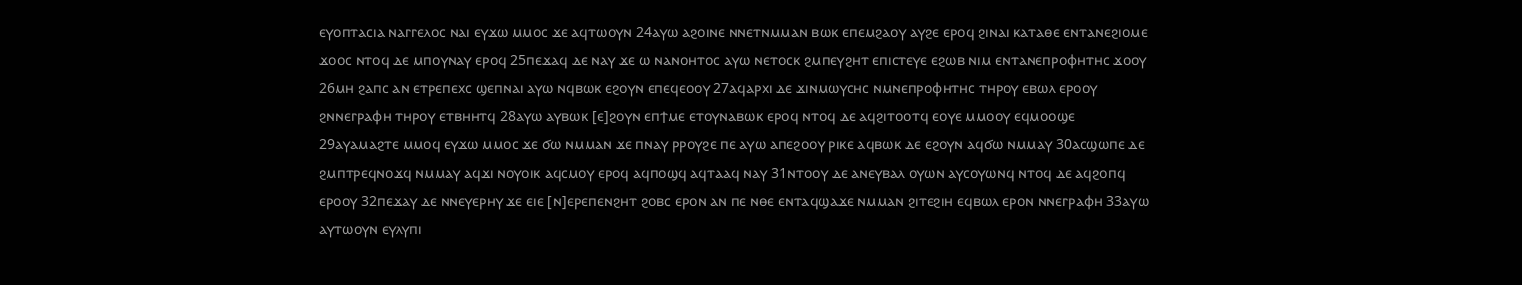ⲉⲩⲟⲡⲧⲁⲥⲓⲁ ⲛⲁⲅⲅⲉⲗⲟⲥ ⲛⲁⲓ ⲉⲩϫⲱ ⲙⲙⲟⲥ ϫⲉ ⲁϥⲧⲱⲟⲩⲛ 24ⲁⲩⲱ ⲁϩⲟⲓⲛⲉ ⲛⲛⲉⲧⲛⲙⲙⲁⲛ ⲃⲱⲕ ⲉⲡⲉⲙϩⲁⲟⲩ ⲁⲩϩⲉ ⲉⲣⲟϥ ϩⲓⲛⲁⲓ ⲕⲁⲧⲁⲑⲉ ⲉⲛⲧⲁⲛⲉϩⲓⲟⲙⲉ ϫⲟⲟⲥ ⲛⲧⲟϥ ⲇⲉ ⲙⲡⲟⲩⲛⲁⲩ ⲉⲣⲟϥ 25ⲡⲉϫⲁϥ ⲇⲉ ⲛⲁⲩ ϫⲉ ⲱ ⲛⲁⲛⲟⲏⲧⲟⲥ ⲁⲩⲱ ⲛⲉⲧⲟⲥⲕ ϩⲙⲡⲉⲩϩⲏⲧ ⲉⲡⲓⲥⲧⲉⲩⲉ ⲉϩⲱⲃ ⲛⲓⲙ ⲉⲛⲧⲁⲛⲉⲡⲣⲟⲫⲏⲧⲏⲥ ϫⲟⲟⲩ 26ⲙⲏ ϩⲁⲡⲥ ⲁⲛ ⲉⲧⲣⲉⲡⲉⲭⲥ ϣⲉⲡⲛⲁⲓ ⲁⲩⲱ ⲛϥⲃⲱⲕ ⲉϩⲟⲩⲛ ⲉⲡⲉϥⲉⲟⲟⲩ 27ⲁϥⲁⲣⲭⲓ ⲇⲉ ϫⲓⲛⲙⲱⲩⲥⲏⲥ ⲛⲙⲛⲉⲡⲣⲟⲫⲏⲧⲏⲥ ⲧⲏⲣⲟⲩ ⲉⲃⲱⲗ ⲉⲣⲟⲟⲩ ϩⲛⲛⲉⲅⲣⲁⲫⲏ ⲧⲏⲣⲟⲩ ⲉⲧⲃⲏⲏⲧϥ 28ⲁⲩⲱ ⲁⲩⲃⲱⲕ [ⲉ]ϩⲟⲩⲛ ⲉⲡϯⲙⲉ ⲉⲧⲟⲩⲛⲁⲃⲱⲕ ⲉⲣⲟϥ ⲛⲧⲟϥ ⲇⲉ ⲁϥϩⲓⲧⲟⲟⲧϥ ⲉⲟⲩⲉ ⲙⲙⲟⲟⲩ ⲉϥⲙⲟⲟϣⲉ 29ⲁⲩⲁⲙⲁϩⲧⲉ ⲙⲙⲟϥ ⲉⲩϫⲱ ⲙⲙⲟⲥ ϫⲉ ϭⲱ ⲛⲙⲙⲁⲛ ϫⲉ ⲡⲛⲁⲩ ⲣⲣⲟⲩϩⲉ ⲡⲉ ⲁⲩⲱ ⲁⲡⲉϩⲟⲟⲩ ⲣⲓⲕⲉ ⲁϥⲃⲱⲕ ⲇⲉ ⲉϩⲟⲩⲛ ⲁϥϭⲱ ⲛⲙⲙⲁⲩ 30ⲁⲥϣⲱⲡⲉ ⲇⲉ ϩⲙⲡⲧⲣⲉϥⲛⲟϫϥ ⲛⲙⲙⲁⲩ ⲁϥϫⲓ ⲛⲟⲩⲟⲓⲕ ⲁϥⲥⲙⲟⲩ ⲉⲣⲟϥ ⲁϥⲡⲟϣϥ ⲁϥⲧⲁⲁϥ ⲛⲁⲩ 31ⲛⲧⲟⲟⲩ ⲇⲉ ⲁⲛⲉⲩⲃⲁⲗ ⲟⲩⲱⲛ ⲁⲩⲥⲟⲩⲱⲛϥ ⲛⲧⲟϥ ⲇⲉ ⲁϥϩⲟⲡϥ ⲉⲣⲟⲟⲩ 32ⲡⲉϫⲁⲩ ⲇⲉ ⲛⲛⲉⲩⲉⲣⲏⲩ ϫⲉ ⲉⲓⲉ [ⲛ]ⲉⲣⲉⲡⲉⲛϩⲏⲧ ϩⲟⲃⲥ ⲉⲣⲟⲛ ⲁⲛ ⲡⲉ ⲛⲑⲉ ⲉⲛⲧⲁϥϣⲁϫⲉ ⲛⲙⲙⲁⲛ ϩⲓⲧⲉϩⲓⲏ ⲉϥⲃⲱⲗ ⲉⲣⲟⲛ ⲛⲛⲉⲅⲣⲁⲫⲏ 33ⲁⲩⲱ ⲁⲩⲧⲱⲟⲩⲛ ⲉⲩⲗⲩⲡⲓ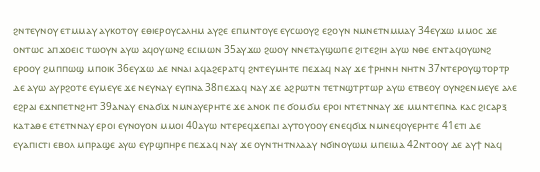ϩⲛⲧⲉⲩⲛⲟⲩ ⲉⲧⲙⲙⲁⲩ ⲁⲩⲕⲟⲧⲟⲩ ⲉⲑⲓⲉⲣⲟⲩⲥⲁⲗⲏⲙ ⲁⲩϩⲉ ⲉⲡⲙⲛⲧⲟⲩⲉ ⲉⲩⲥⲱⲟⲩϩ ⲉϩⲟⲩⲛ ⲛⲙⲛⲉⲧⲛⲙⲙⲁⲩ 34ⲉⲩϫⲱ ⲙⲙⲟⲥ ϫⲉ ⲟⲛⲧⲱⲥ ⲁⲡϫⲟⲉⲓⲥ ⲧⲱⲟⲩⲛ ⲁⲩⲱ ⲁϥⲟⲩⲱⲛϩ ⲉⲥⲓⲙⲱⲛ 35ⲁⲩϫⲱ ϩⲱⲟⲩ ⲛⲛⲉⲧⲁⲩϣⲱⲡⲉ ϩⲓⲧⲉϩⲓⲏ ⲁⲩⲱ ⲛⲑⲉ ⲉⲛⲧⲁϥⲟⲩⲱⲛϩ ⲉⲣⲟⲟⲩ ϩⲙⲡⲡⲱϣ ⲙⲡⲟⲓⲕ 36ⲉⲩϫⲱ ⲇⲉ ⲛⲛⲁⲓ ⲁϥⲁϩⲉⲣⲁⲧϥ ϩⲛⲧⲉⲩⲙⲏⲧⲉ ⲡⲉϫⲁϥ ⲛⲁⲩ ϫⲉ ϯⲣⲏⲛⲏ ⲛⲏⲧⲛ 37ⲛⲧⲉⲣⲟⲩϣⲧⲟⲣⲧⲣ ⲇⲉ ⲁⲩⲱ ⲁⲩⲣϩⲟⲧⲉ ⲉⲩⲙⲉⲩⲉ ϫⲉ ⲛⲉⲩⲛⲁⲩ ⲉⲩⲡⲛⲁ 38ⲡⲉϫⲁϥ ⲛⲁⲩ ϫⲉ ⲁϩⲣⲱⲧⲛ ⲧⲉⲧⲛϣⲧⲣⲧⲱⲣ ⲁⲩⲱ ⲉⲧⲃⲉⲟⲩ ⲟⲩⲛϩⲉⲛⲙⲉⲩⲉ ⲁⲗⲉ ⲉϩⲣⲁⲓ ⲉϫⲛⲡⲉⲧⲛϩⲏⲧ 39ⲁⲛⲁⲩ ⲉⲛⲁϭⲓϫ ⲛⲙⲛⲁⲩⲉⲣⲏⲧⲉ ϫⲉ ⲁⲛⲟⲕ ⲡⲉ ϭⲟⲙϭⲙ ⲉⲣⲟⲓ ⲛⲧⲉⲧⲛⲛⲁⲩ ϫⲉ ⲙⲙⲛⲧⲉⲡⲛⲁ ⲕⲁⲥ ϩⲓⲥⲁⲣⲝ ⲕⲁⲧⲁⲑⲉ ⲉⲧⲉⲧⲛⲛⲁⲩ ⲉⲣⲟⲓ ⲉⲩⲛⲟⲩⲟⲛ ⲙⲙⲟⲓ 40ⲁⲩⲱ ⲛⲧⲉⲣⲉϥϫⲉⲡⲁⲓ ⲁⲩⲧⲟⲩⲟⲟⲩ ⲉⲛⲉϥϭⲓϫ ⲛⲙⲛⲉϥⲟⲩⲉⲣⲏⲧⲉ 41ⲉⲧⲓ ⲇⲉ ⲉⲩⲁⲡⲓⲥⲧⲓ ⲉⲃⲟⲗ ⲙⲡⲣⲁϣⲉ ⲁⲩⲱ ⲉⲩⲣϣⲡⲏⲣⲉ ⲡⲉϫⲁϥ ⲛⲁⲩ ϫⲉ ⲟⲩⲛⲧⲏⲧⲛⲗⲁⲁⲩ ⲛϭⲓⲛⲟⲩⲱⲙ ⲙⲡⲉⲓⲙⲁ 42ⲛⲧⲟⲟⲩ ⲇⲉ ⲁⲩϯ ⲛⲁϥ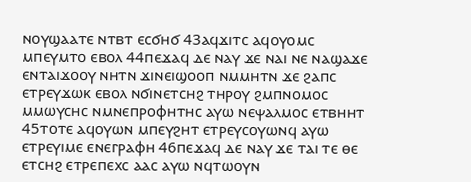ⲛⲟⲩϣⲁⲁⲧⲉ ⲛⲧⲃⲧ ⲉⲥϭⲏϭ 43ⲁϥϫⲓⲧⲥ ⲁϥⲟⲩⲟⲙⲥ ⲙⲡⲉⲩⲙⲧⲟ ⲉⲃⲟⲗ 44ⲡⲉϫⲁϥ ⲇⲉ ⲛⲁⲩ ϫⲉ ⲛⲁⲓ ⲛⲉ ⲛⲁϣⲁϫⲉ ⲉⲛⲧⲁⲓϫⲟⲟⲩ ⲛⲏⲧⲛ ϫⲓⲛⲉⲓϣⲟⲟⲡ ⲛⲙⲙⲏⲧⲛ ϫⲉ ϩⲁⲡⲥ ⲉⲧⲣⲉⲩϫⲱⲕ ⲉⲃⲟⲗ ⲛϭⲓⲛⲉⲧⲥⲏϩ ⲧⲏⲣⲟⲩ ϩⲙⲡⲛⲟⲙⲟⲥ ⲙⲙⲱⲩⲥⲏⲥ ⲛⲙⲛⲉⲡⲣⲟⲫⲏⲧⲏⲥ ⲁⲩⲱ ⲛⲉⲯⲁⲗⲙⲟⲥ ⲉⲧⲃⲏⲏⲧ 45ⲧⲟⲧⲉ ⲁϥⲟⲩⲱⲛ ⲙⲡⲉⲩϩⲏⲧ ⲉⲧⲣⲉⲩⲥⲟⲩⲱⲛϥ ⲁⲩⲱ ⲉⲧⲣⲉⲩⲓⲙⲉ ⲉⲛⲉⲅⲣⲁⲫⲏ 46ⲡⲉϫⲁϥ ⲇⲉ ⲛⲁⲩ ϫⲉ ⲧⲁⲓ ⲧⲉ ⲑⲉ ⲉⲧⲥⲏϩ ⲉⲧⲣⲉⲡⲉⲭⲥ ⲁⲁⲥ ⲁⲩⲱ ⲛϥⲧⲱⲟⲩⲛ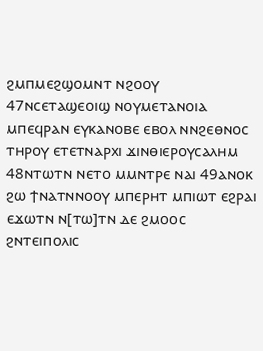ϩⲙⲡⲙⲉϩϣⲟⲙⲛⲧ ⲛϩⲟⲟⲩ 47ⲛⲥⲉⲧⲁϣⲉⲟⲓϣ ⲛⲟⲩⲙⲉⲧⲁⲛⲟⲓⲁ ⲙⲡⲉϥⲣⲁⲛ ⲉⲩⲕⲁⲛⲟⲃⲉ ⲉⲃⲟⲗ ⲛⲛϩⲉⲑⲛⲟⲥ ⲧⲏⲣⲟⲩ ⲉⲧⲉⲧⲛⲁⲣⲭⲓ ϫⲓⲛⲑⲓⲉⲣⲟⲩⲥⲁⲗⲏⲙ 48ⲛⲧⲱⲧⲛ ⲛⲉⲧⲟ ⲙⲙⲛⲧⲣⲉ ⲛⲁⲓ 49ⲁⲛⲟⲕ ϩⲱ ϯⲛⲁⲧⲛⲛⲟⲟⲩ ⲙⲡⲉⲣⲏⲧ ⲙⲡⲓⲱⲧ ⲉϩⲣⲁⲓ ⲉϫⲱⲧⲛ ⲛ[ⲧⲱ]ⲧⲛ ⲇⲉ ϩⲙⲟⲟⲥ ϩⲛⲧⲉⲓⲡⲟⲗⲓⲥ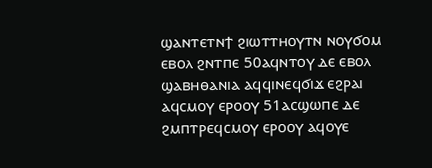ϣⲁⲛⲧⲉⲧⲛϯ ϩⲓⲱⲧⲧⲏⲟⲩⲧⲛ ⲛⲟⲩϭⲟⲙ ⲉⲃⲟⲗ ϩⲛⲧⲡⲉ 50ⲁϥⲛⲧⲟⲩ ⲇⲉ ⲉⲃⲟⲗ ϣⲁⲃⲏⲑⲁⲛⲓⲁ ⲁϥϥⲓⲛⲉϥϭⲓϫ ⲉϩⲣⲁⲓ ⲁϥⲥⲙⲟⲩ ⲉⲣⲟⲟⲩ 51ⲁⲥϣⲱⲡⲉ ⲇⲉ ϩⲙⲡⲧⲣⲉϥⲥⲙⲟⲩ ⲉⲣⲟⲟⲩ ⲁϥⲟⲩⲉ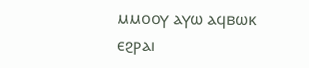ⲙⲙⲟⲟⲩ ⲁⲩⲱ ⲁϥⲃⲱⲕ ⲉϩⲣⲁⲓ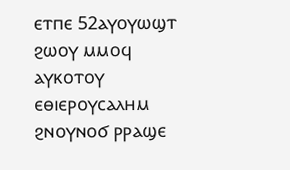ⲉⲧⲡⲉ 52ⲁⲩⲟⲩⲱϣⲧ ϩⲱⲟⲩ ⲙⲙⲟϥ ⲁⲩⲕⲟⲧⲟⲩ ⲉⲑⲓⲉⲣⲟⲩⲥⲁⲗⲏⲙ ϩⲛⲟⲩⲛⲟϭ ⲣⲣⲁϣⲉ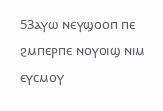53ⲁⲩⲱ ⲛⲉⲩϣⲟⲟⲡ ⲡⲉ ϩⲙⲡⲉⲣⲡⲉ ⲛⲟⲩⲟⲓϣ ⲛⲓⲙ ⲉⲩⲥⲙⲟⲩ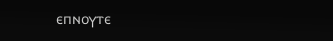ⲉⲡⲛⲟⲩⲧⲉ